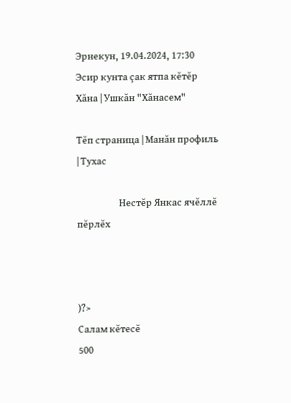Эрнекун, 19.04.2024, 17:30
Эсир кунта çак ятпа кĕтĕр Хăна | Ушкăн "Хăнасем"

Тĕп страница | Манăн профиль | Тухас

                     Нестĕр Янкас ячĕллĕ пĕрлĕх



)?>
Салам кĕтесĕ
500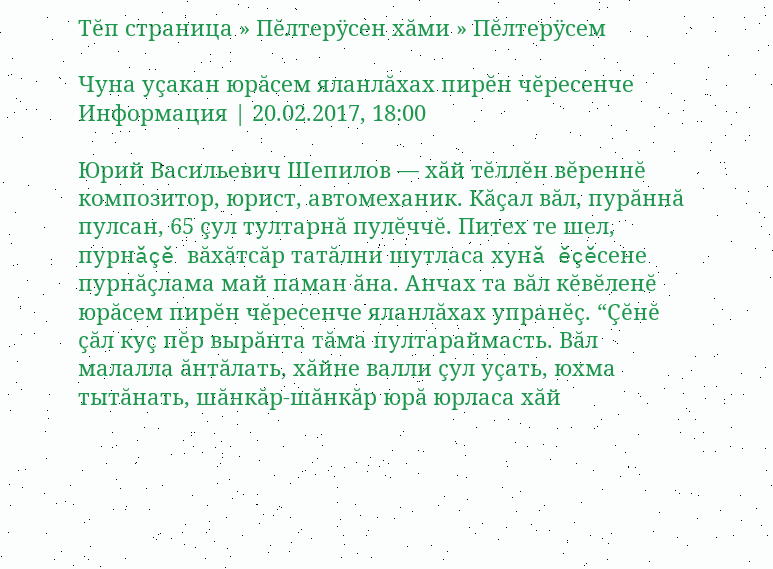Тĕп страница » Пĕлтерÿсен хăми » Пĕлтерÿсем

Чуна уçакан юрăсем яланлăхах пирĕн чĕресенче
Информация | 20.02.2017, 18:00

Юрий Васильевич Шепилов — хăй тĕллĕн вĕреннĕ композитор, юрист, автомеханик. Кăçал вăл, пурăннă пулсан, 65 çул тултарнă пулĕччĕ. Питех те шел, пурнăçĕ вăхăтсăр татăлни шутласа хунă ĕçĕсене пурнăçлама май паман ăна. Анчах та вăл кĕвĕленĕ юрăсем пирĕн чĕресенче яланлăхах упранĕç. “Çĕнĕ çăл куç пĕр вырăнта тăма пултараймасть. Вăл малалла ăнтăлать, хăйне валли çул уçать, юхма тытăнать, шăнкăр-шăнкăр юрă юрласа хăй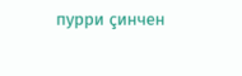пурри çинчен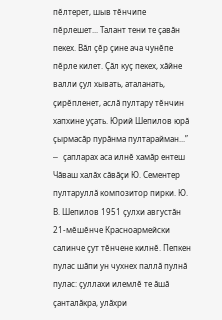пĕлтерет, шыв тĕнчипе пĕрлешет... Талант тени те çавăн пекех. Вăл çĕр çине ача чунĕпе пĕрле килет. Çăл куç пекех, хăйне валли çул хывать, аталанать, çирĕпленет, аслă пултару тĕнчин хапхине уçать. Юрий Шепилов юрă çырмасăр пурăнма пултарайман...” — çапларах аса илнĕ хамăр ентеш Чăваш халăх сăвăçи Ю. Сементер пултаруллă композитор пирки. Ю. В. Шепилов 1951 çулхи августăн 21-мĕшĕнче Красноармейски салинче çут тĕнчене килнĕ. Пепкен пулас шăпи ун чухнех паллă пулнă пулас: çуллахи илемлĕ те ăшă çанталăкра, улăхри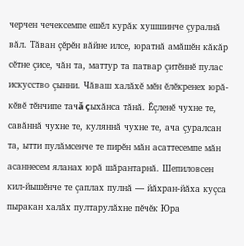черчен чечексемпе ешĕл курăк хушшинче çуралнă вăл. Тăван çĕрĕн вăйне илсе, юратнă амăшĕн кăкăр сĕтне çисе, чăн та, маттур та патвар çитĕннĕ пулас искусство çынни. Чăваш халăхĕ мĕн ĕлĕкренех юрă-кĕвĕ тĕнчипе тачă çыхăнса тăнă. Ĕçленĕ чухне те, савăннă чухне те, куляннă чухне те, ача çуралсан та, ытти пулăмсенче те пирĕн мăн асаттесемпе мăн асаннесем яланах юрă шăрантарнă. Шепиловсен кил-йышĕнче те çаплах пулнă — йăхран-йăха куçса пыракан халăх пултарулăхне пĕчĕк Юра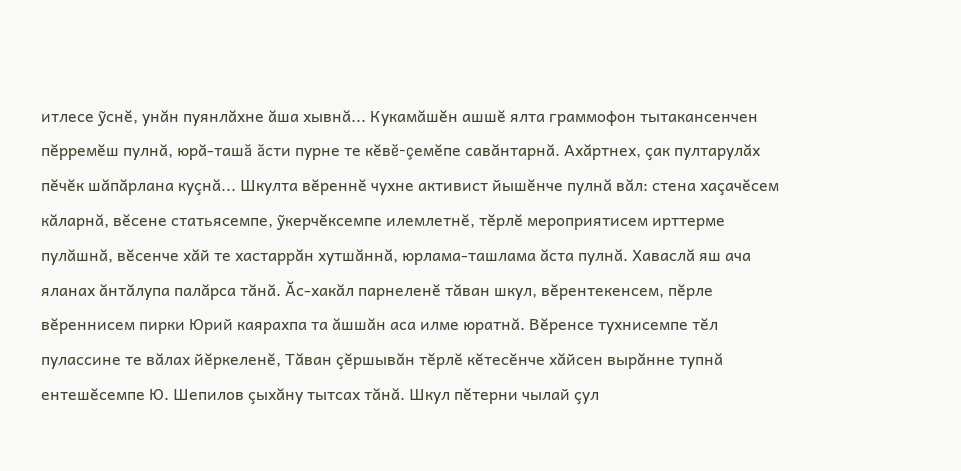итлесе ỹснĕ, унăн пуянлăхне ăша хывнă... Кукамăшĕн ашшĕ ялта граммофон тытакансенчен пĕрремĕш пулнă, юрă-ташă ăсти пурне те кĕвĕ-çемĕпе савăнтарнă. Ахăртнех, çак пултарулăх пĕчĕк шăпăрлана куçнă... Шкулта вĕреннĕ чухне активист йышĕнче пулнă вăл: стена хаçачĕсем кăларнă, вĕсене статьясемпе, ỹкерчĕксемпе илемлетнĕ, тĕрлĕ мероприятисем ирттерме пулăшнă, вĕсенче хăй те хастаррăн хутшăннă, юрлама-ташлама ăста пулнă. Хаваслă яш ача яланах ăнтăлупа палăрса тăнă. Ăс-хакăл парнеленĕ тăван шкул, вĕрентекенсем, пĕрле вĕреннисем пирки Юрий каярахпа та ăшшăн аса илме юратнă. Вĕренсе тухнисемпе тĕл пулассине те вăлах йĕркеленĕ, Тăван çĕршывăн тĕрлĕ кĕтесĕнче хăйсен вырăнне тупнă ентешĕсемпе Ю. Шепилов çыхăну тытсах тăнă. Шкул пĕтерни чылай çул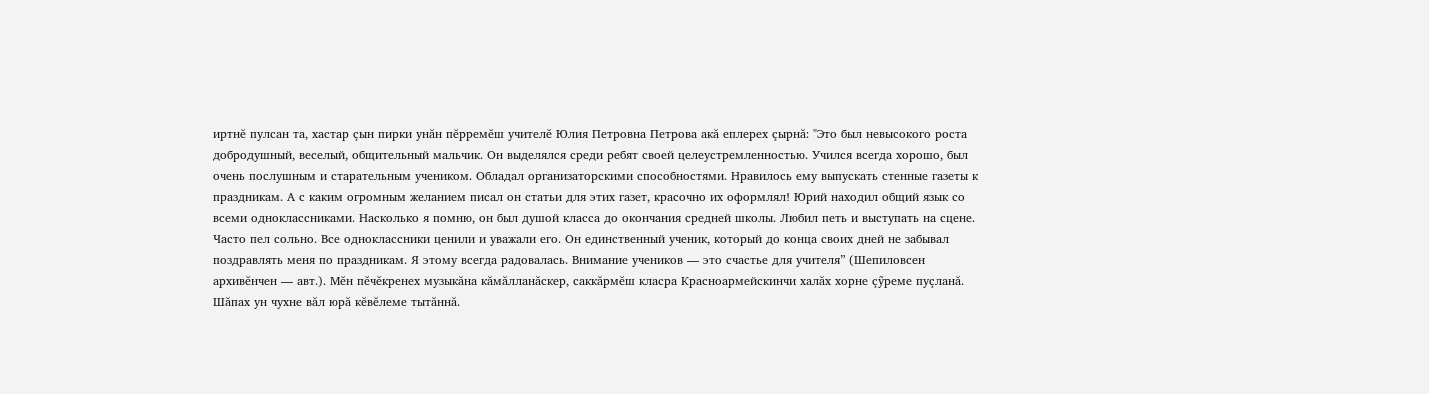иртнĕ пулсан та, хастар çын пирки унăн пĕрремĕш учителĕ Юлия Петровна Петрова акă еплерех çырнă: "Это был невысокого роста добродушный, веселый, общительный мальчик. Он выделялся среди ребят своей целеустремленностью. Учился всегда хорошо, был очень послушным и старательным учеником. Обладал организаторскими способностями. Нравилось ему выпускать стенные газеты к праздникам. А с каким огромным желанием писал он статьи для этих газет, красочно их оформлял! Юрий находил общий язык со всеми одноклассниками. Насколько я помню, он был душой класса до окончания средней школы. Любил петь и выступать на сцене. Часто пел сольно. Все одноклассники ценили и уважали его. Он единственный ученик, который до конца своих дней не забывал поздравлять меня по праздникам. Я этому всегда радовалась. Внимание учеников — это счастье для учителя” (Шепиловсен архивĕнчен — авт.). Мĕн пĕчĕкренех музыкăна кăмăлланăскер, саккăрмĕш класра Красноармейскинчи халăх хорне çỹреме пуçланă. Шăпах ун чухне вăл юрă кĕвĕлеме тытăннă.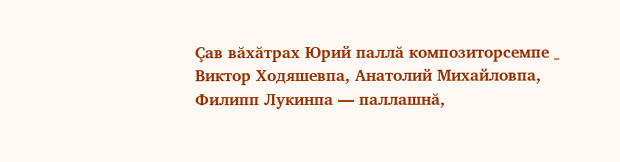Çав вăхăтрах Юрий паллă композиторсемпе _ Виктор Ходяшевпа, Анатолий Михайловпа, Филипп Лукинпа — паллашнă,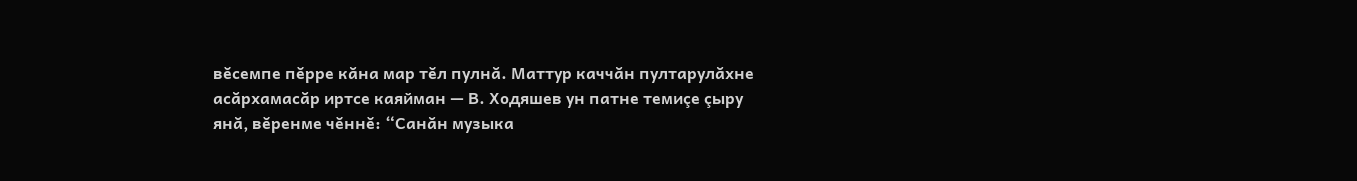вĕсемпе пĕрре кăна мар тĕл пулнă. Маттур каччăн пултарулăхне асăрхамасăр иртсе каяйман — В. Ходяшев ун патне темиçе çыру янă, вĕренме чĕннĕ: “Санăн музыка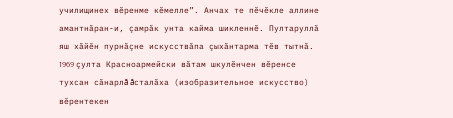училищинех вĕренме кĕмелле”. Анчах те пĕчĕкле аллине амантнăран-и, çамрăк унта кайма шикленнĕ. Пултаруллă яш хăйĕн пурнăçне искусствăпа çыхăнтарма тĕв тытнă. 1969 çулта Красноармейски вăтам шкулĕнчен вĕренсе тухсан сăнарлă ăсталăха (изобразительное искусство) вĕрентекен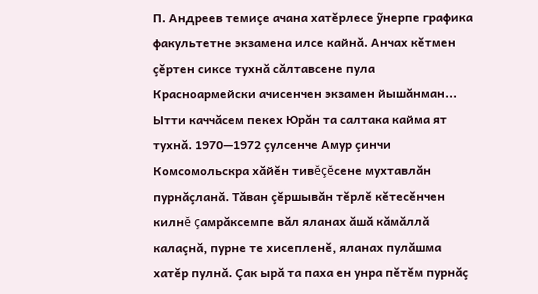П. Андреев темиçе ачана хатĕрлесе ỹнерпе графика факультетне экзамена илсе кайнă. Анчах кĕтмен çĕртен сиксе тухнă сăлтавсене пула Красноармейски ачисенчен экзамен йышăнман... Ытти каччăсем пекех Юрăн та салтака кайма ят тухнă. 1970—1972 çулсенче Амур çинчи Комсомольскра хăйĕн тивĕçĕсене мухтавлăн пурнăçланă. Тăван çĕршывăн тĕрлĕ кĕтесĕнчен килнĕ çамрăксемпе вăл яланах ăшă кăмăллă калаçнă, пурне те хисепленĕ, яланах пулăшма хатĕр пулнă. Çак ырă та паха ен унра пĕтĕм пурнăç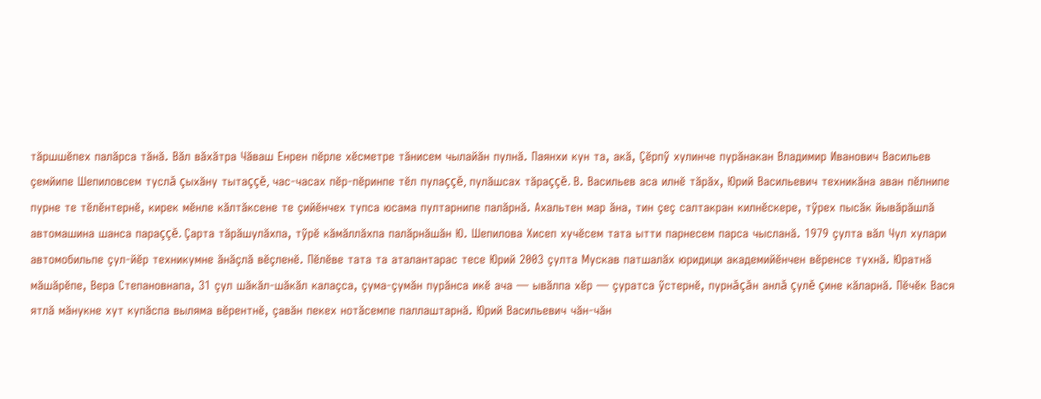тăршшĕпех палăрса тăнă. Вăл вăхăтра Чăваш Енрен пĕрле хĕсметре тăнисем чылайăн пулнă. Паянхи кун та, акă, Çĕрпỹ хулинче пурăнакан Владимир Иванович Васильев çемйипе Шепиловсем туслă çыхăну тытаççĕ, час-часах пĕр-пĕринпе тĕл пулаççĕ, пулăшсах тăраççĕ. В. Васильев аса илнĕ тăрăх, Юрий Васильевич техникăна аван пĕлнипе пурне те тĕлĕнтернĕ, кирек мĕнле кăлтăксене те çийĕнчех тупса юсама пултарнипе палăрнă. Ахальтен мар ăна, тин çеç салтакран килнĕскере, тỹрех пысăк йывăрăшлă автомашина шанса параççĕ. Çарта тăрăшулăхпа, тỹрĕ кăмăллăхпа палăрнăшăн Ю. Шепилова Хисеп хучĕсем тата ытти парнесем парса чысланă. 1979 çулта вăл Чул хулари автомобильпе çул-йĕр техникумне ăнăçлă вĕçленĕ. Пĕлĕве тата та аталантарас тесе Юрий 2003 çулта Мускав патшалăх юридици академийĕнчен вĕренсе тухнă. Юратнă мăшăрĕпе, Вера Степановнапа, 31 çул шăкăл-шăкăл калаçса, çума-çумăн пурăнса икĕ ача — ывăлпа хĕр — çуратса ỹстернĕ, пурнăçăн анлă çулĕ çине кăларнă. Пĕчĕк Вася ятлă мăнукне хут купăспа выляма вĕрентнĕ, çавăн пекех нотăсемпе паллаштарнă. Юрий Васильевич чăн-чăн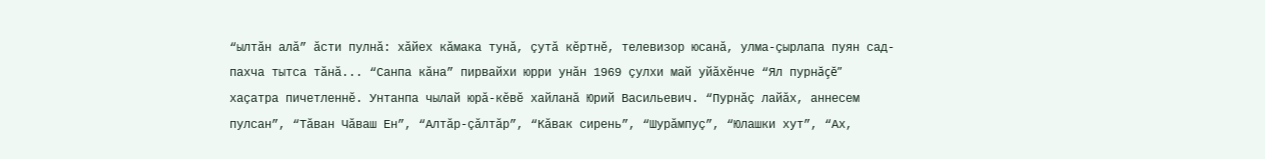“ылтăн алă” ăсти пулнă: хăйех кăмака тунă, çутă кĕртнĕ, телевизор юсанă, улма-çырлапа пуян сад-пахча тытса тăнă... “Санпа кăна” пирвайхи юрри унăн 1969 çулхи май уйăхĕнче “Ял пурнăçĕ” хаçатра пичетленнĕ. Унтанпа чылай юрă-кĕвĕ хайланă Юрий Васильевич. “Пурнăç лайăх, аннесем пулсан”, “Тăван Чăваш Ен”, “Алтăр-çăлтăр”, “Кăвак сирень”, “Шурăмпуç”, “Юлашки хут”, “Ах,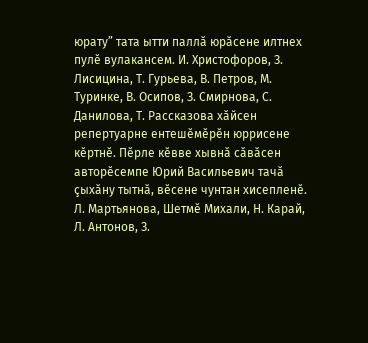юрату” тата ытти паллă юрăсене илтнех пулĕ вулакансем. И. Христофоров, З. Лисицина, Т. Гурьева, В. Петров, М. Туринке, В. Осипов, З. Смирнова, С. Данилова, Т. Рассказова хăйсен репертуарне ентешĕмĕрĕн юррисене кĕртнĕ. Пĕрле кĕвве хывнă сăвăсен авторĕсемпе Юрий Васильевич тачă çыхăну тытнă, вĕсене чунтан хисепленĕ. Л. Мартьянова, Шетмĕ Михали, Н. Карай, Л. Антонов, З.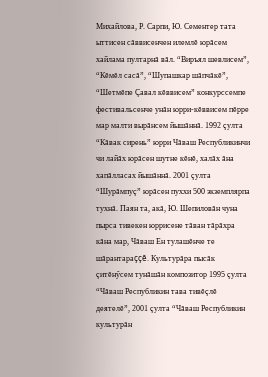Михайлова, Р. Сарпи, Ю. Сементер тата ыттисен сăввисенчен илемлĕ юрăсем хайлама пултарнă вăл. “Виръял шевлисем”, “Кĕмĕл сасă”, “Шупашкар шăпчăкĕ”, “Шетмĕпе Çавал кĕввисем” конкурссемпе фестивальсенче унăн юрри-кĕввисем пĕрре мар малти вырăнсем йышăннă. 1992 çулта “Кăвак сирень” юрри Чăваш Республикинчи чи лайăх юрăсен шутне кĕнĕ, халăх ăна хапăлласах йышăннă. 2001 çулта “Шурăмпуç” юрăсен пуххи 500 экземплярпа тухнă. Паян та, акă, Ю. Шепиловăн чуна пырса тивекен юррисене тăван тăрăхра кăна мар, Чăваш Ен тулашĕнче те шăрантараççĕ. Культурăра пысăк çитĕнỹсем тунăшăн композитор 1995 çулта “Чăваш Республикин тава тивĕçлĕ деятелĕ”, 2001 çулта “Чăваш Республикин культурăн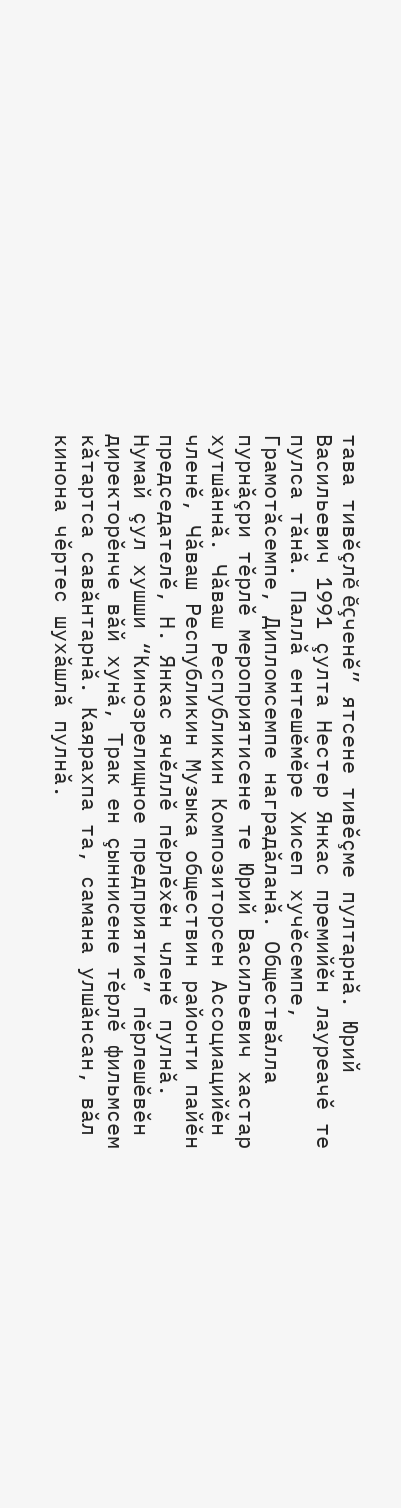тава тивĕçлĕ ĕçченĕ” ятсене тивĕçме пултарнă. Юрий Васильевич 1991 çулта Нестер Янкас премийĕн лауреачĕ те пулса тăнă. Паллă ентешĕмĕре Хисеп хучĕсемпе, Грамотăсемпе, Дипломсемпе наградăланă. Обществăлла пурнăçри тĕрлĕ мероприятисене те Юрий Васильевич хастар хутшăннă. Чăваш Республикин Композиторсен Ассоциацийĕн членĕ, Чăваш Республикин Музыка обществин районти пайĕн председателĕ, Н. Янкас ячĕллĕ пĕрлĕхĕн членĕ пулнă. Нумай çул хушши “Кинозрелищное предприятие” пĕрлешĕвĕн директорĕнче вăй хунă, Трак ен çыннисене тĕрлĕ фильмсем кăтартса савăнтарнă. Каярахпа та, самана улшăнсан, вăл кинона чĕртес шухăшлă пулнă.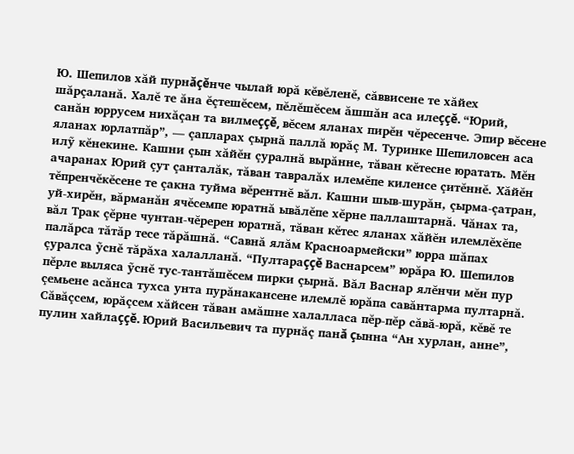Ю. Шепилов хăй пурнăçĕнче чылай юрă кĕвĕленĕ, сăввисене те хăйех шăрçаланă. Халĕ те ăна ĕçтешĕсем, пĕлĕшĕсем ăшшăн аса илеççĕ. “Юрий, санăн юррусем нихăçан та вилмеççĕ, вĕсем яланах пирĕн чĕресенче. Эпир вĕсене яланах юрлатпăр”, — çапларах çырнă паллă юрăç М. Туринке Шепиловсен аса илỹ кĕнекине. Кашни çын хăйĕн çуралнă вырăнне, тăван кĕтесне юратать. Мĕн ачаранах Юрий çут çанталăк, тăван тавралăх илемĕпе киленсе çитĕннĕ. Хăйĕн тĕпренчĕкĕсене те çакна туйма вĕрентнĕ вăл. Кашни шыв-шурăн, çырма-çатран, уй-хирĕн, вăрманăн ячĕсемпе юратнă ывăлĕпе хĕрне паллаштарнă. Чăнах та, вăл Трак çĕрне чунтан-чĕререн юратнă, тăван кĕтес яланах хăйĕн илемлĕхĕпе палăрса тăтăр тесе тăрăшнă. “Савнă ялăм Красноармейски” юрра шăпах çуралса ỹснĕ тăрăха халалланă. “Пултараççĕ Васнарсем” юрăра Ю. Шепилов пĕрле выляса ỹснĕ тус-тантăшĕсем пирки çырнă. Вăл Васнар ялĕнчи мĕн пур çемьене асăнса тухса унта пурăнакансене илемлĕ юрăпа савăнтарма пултарнă. Сăвăçсем, юрăçсем хăйсен тăван амăшне халалласа пĕр-пĕр сăвă-юрă, кĕвĕ те пулин хайлаççĕ. Юрий Васильевич та пурнăç панă çынна “Ан хурлан, анне”,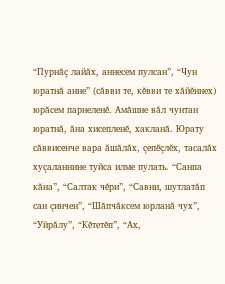“Пурнăç лайăх, аннесем пулсан”, “Чун юратнă анне” (сăвви те, кĕвви те хăйĕннех) юрăсем парнеленĕ. Амăшне вăл чунтан юратнă, ăна хисепленĕ, хакланă. Юрату сăввисенче вара ăшăлăх, çепĕçлĕх, тасалăх хуçаланнине туйса илме пулать. “Санпа кăна”, “Салтак чĕри”, “Савни, шутлатăп сан çинчен”, “Шăпчăксем юрланă чух”, “Уйрăлу”, “Кĕтетĕп”, “Ах,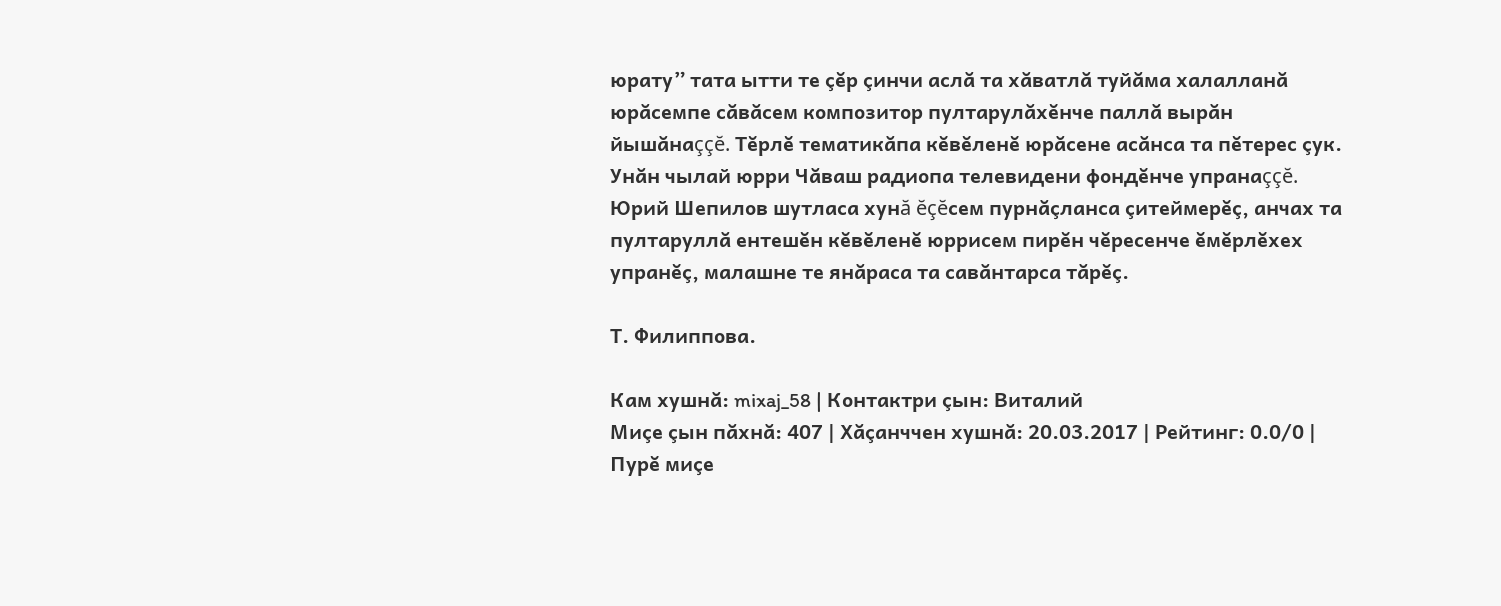юрату” тата ытти те çĕр çинчи аслă та хăватлă туйăма халалланă юрăсемпе сăвăсем композитор пултарулăхĕнче паллă вырăн йышăнаççĕ. Тĕрлĕ тематикăпа кĕвĕленĕ юрăсене асăнса та пĕтерес çук. Унăн чылай юрри Чăваш радиопа телевидени фондĕнче упранаççĕ. Юрий Шепилов шутласа хунă ĕçĕсем пурнăçланса çитеймерĕç, анчах та пултаруллă ентешĕн кĕвĕленĕ юррисем пирĕн чĕресенче ĕмĕрлĕхех упранĕç, малашне те янăраса та савăнтарса тăрĕç.

Т. Филиппова.

Кам хушнă: mixaj_58 | Контактри çын: Виталий
Миçе çын пăхнă: 407 | Хăçанччен хушнă: 20.03.2017 | Рейтинг: 0.0/0 |
Пурĕ миçе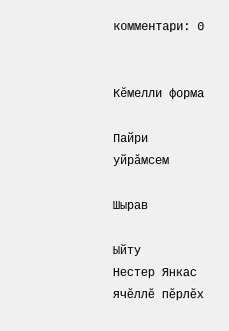комментари: 0


Кĕмелли форма

Пайри уйрăмсем

Шырав

Ыйту
Нестер Янкас ячĕллĕ пĕрлĕх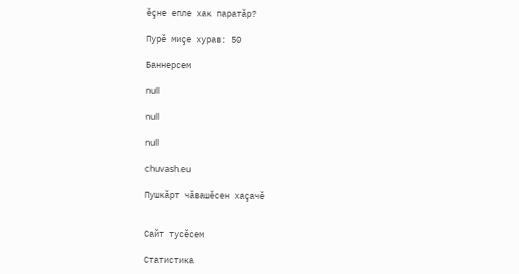ĕçне епле хак паратăр?

Пурĕ миçе хурав: 50

Баннерсем

null

null

null

chuvash.eu

Пушкăрт чăвашĕсен хаçачĕ


Сайт тусĕсем

Статистика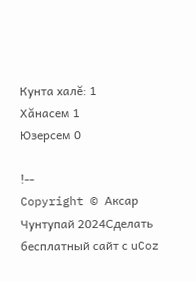Кунта халĕ: 1
Хăнасем 1
Юзерсем 0

!--
Copyright © Аксар Чунтупай 2024Сделать бесплатный сайт с uCoz